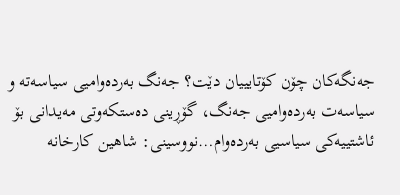جەنگەکان چۆن کۆتایییان دێت؟ جەنگ بەردەوامیی سیاسەتە و سیاسەت بەردەوامیی جەنگ، گۆڕینی دەستکەوتی مەیدانی بۆ ئاشتییەکی سیاسیی بەردەوام…نووسینی: شاهین کارخانە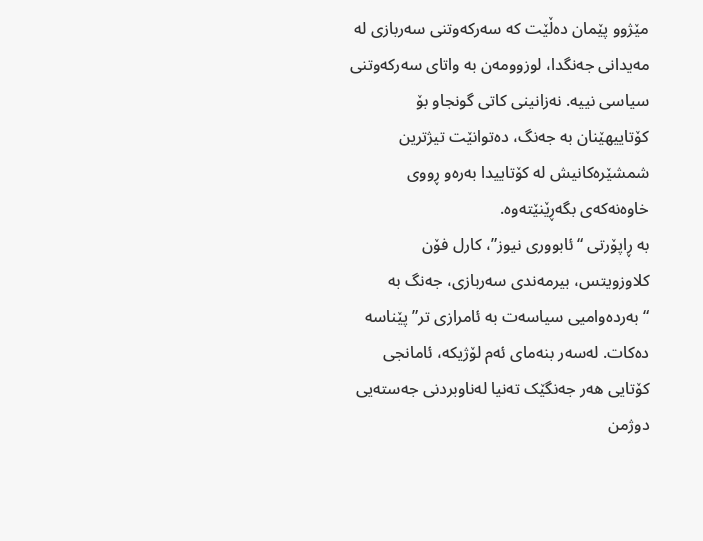مێژوو پێمان دەڵێت کە سەرکەوتنی سەربازی لە مەیدانی جەنگدا، لوزوومەن بە واتای سەرکەوتنی سیاسی نییە. نەزانینی کاتی گونجاو بۆ کۆتاییهێنان بە جەنگ، دەتوانێت تیژترین شمشێرەکانیش لە کۆتاییدا بەرەو ڕووی خاوەنەکەی بگەڕێنێتەوە.
بە ڕاپۆرتی “ئابووری نیوز”، کارل فۆن کلاوزویتس، بیرمەندی سەربازی، جەنگ بە “بەردەوامیی سیاسەت بە ئامرازی تر” پێناسە دەکات. لەسەر بنەمای ئەم لۆژیکە، ئامانجی کۆتایی هەر جەنگێک تەنیا لەناوبردنی جەستەیی دوژمن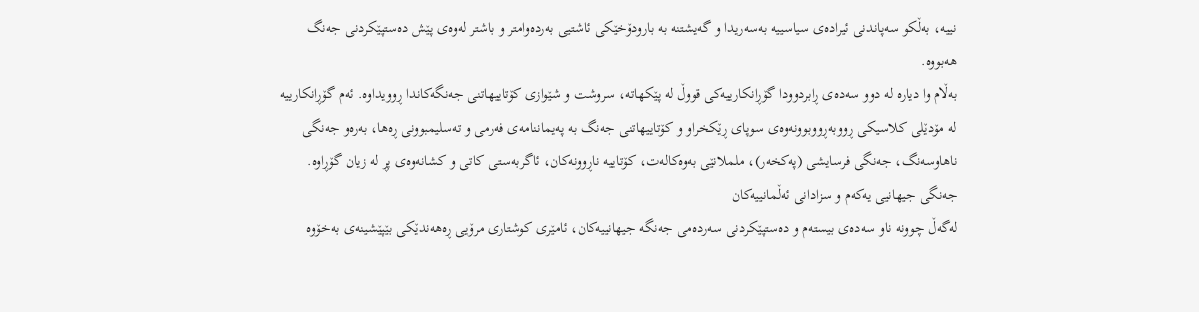نییە، بەڵکو سەپاندنی ئیرادەی سیاسییە بەسەریدا و گەیشتنە بە بارودۆخێکی ئاشتیی بەردەوامتر و باشتر لەوەی پێش دەستپێکردنی جەنگ هەبووە.
بەڵام وا دیارە لە دوو سەدەی ڕابردوودا گۆڕانکارییەکی قووڵ لە پێکهاتە، سروشت و شێوازی کۆتاییهاتنی جەنگەکاندا ڕوویداوە. ئەم گۆڕانکارییە لە مۆدێلی کلاسیکی ڕووبەڕووبوونەوەی سوپای ڕێکخراو و کۆتاییهاتنی جەنگ بە پەیماننامەی فەرمی و تەسلیمبوونی ڕەها، بەرەو جەنگی ناهاوسەنگ، جەنگی فرسایشی (پەکخەر)، ململانێی بەوەکالەت، کۆتاییە ناڕوونەکان، ئاگربەستی کاتی و کشانەوەی پڕ لە زیان گۆڕاوە.
جەنگی جیهانیی یەکەم و سزادانی ئەڵمانییەکان
لەگەڵ چوونە ناو سەدەی بیستەم و دەستپێکردنی سەردەمی جەنگە جیهانییەکان، ئامێری کوشتاری مرۆیی ڕەهەندێکی بێپێشینەی بەخۆوە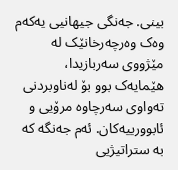بینی. جەنگی جیهانیی یەکەم وەک وەرچەرخانێک لە مێژووی سەربازیدا، هێمایەک بوو بۆ لەناوبردنی تەواوی سەرچاوە مرۆیی و ئابوورییەکان. ئەم جەنگە کە بە ستراتیژیی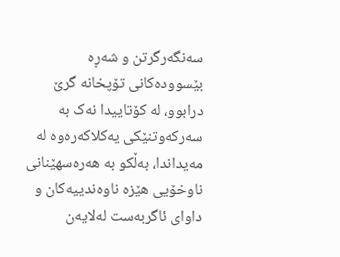سەنگەرگرتن و شەڕە بێسوودەکانی تۆپخانە گرێ درابوو، لە کۆتاییدا نەک بە سەرکەوتنێکی یەکلاکەرەوە لە مەیداندا، بەڵکو بە هەرەسهێنانی ناوخۆیی هێزە ناوەندییەکان و داوای ئاگربەست لەلایەن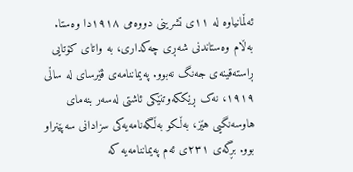ئەڵمانیاوە لە ١١ی تشرینی دووەمی ١٩١٨دا وەستا.
بەڵام وەستاندنی شەڕی چەکداری، بە واتای کۆتایی ڕاستەقینەی جەنگ نەبوو. پەیماننامەی ڤێرسای لە ساڵی ١٩١٩، نەک ڕێککەوتنێکی ئاشتی لەسەر بنەمای هاوسەنگیی هێز، بەڵکو بەڵگەنامەیەکی سزادانی سەپێنراو بوو. بڕگەی ٢٣١ی ئەم پەیماننامەیە کە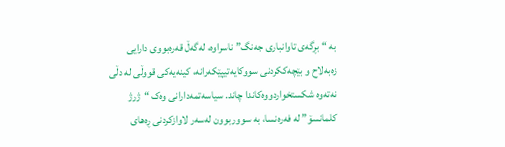بە “بڕگەی تاوانباری جەنگ” ناسراوە، لەگەڵ قەرەبووی دارایی زەبەلاح و بێچەککردنی سووکایەتیپێکەرانە، کینەیەکی قووڵی لە دڵی نەتەوە شکستخواردووەکاندا چاند. سیاسەتمەدارانی وەک “ژرژ کلمانسۆ” لە فەرەنسا، بە سووربوون لەسەر لاوازکردنی ڕەهای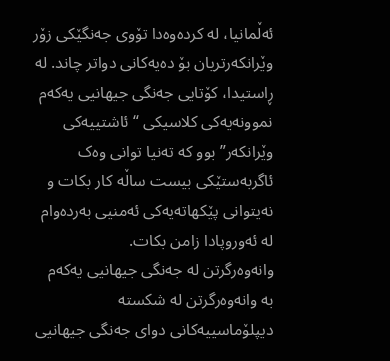ئەڵمانیا، لە کردەوەدا تۆوی جەنگێکی زۆر وێرانکەرتریان بۆ دەیەکانی دواتر چاند. لە ڕاستیدا، کۆتایی جەنگی جیهانیی یەکەم نموونەیەکی کلاسیکی “ئاشتییەکی وێرانکەر” بوو کە تەنیا توانی وەک ئاگربەستێکی بیست ساڵە کار بکات و نەیتوانی پێکهاتەیەکی ئەمنیی بەردەوام لە ئەوروپادا زامن بکات.
وانەوەرگرتن لە جەنگی جیهانیی یەکەم
بە وانەوەرگرتن لە شکستە دیپلۆماسییەکانی دوای جەنگی جیهانیی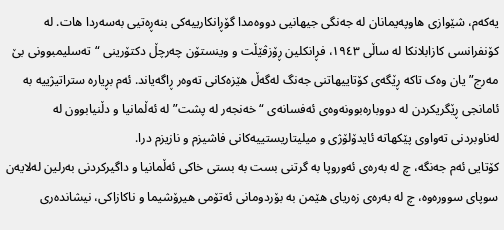یەکەم، شێوازی هاوپەیمانان لە جەنگی جیهانیی دووەمدا گۆڕانکارییەکی بنەڕەتیی بەسەردا هات. لە کۆنفرانسی کازابلانکا لە ساڵی ١٩٤٣، فڕانکلین ڕۆزڤێڵت و وینستۆن چەرچڵ دکتۆرینی “تەسلیمبوونی بێ مەرج” یان وەک تاکە ڕێگەی کۆتاییهاتنی جەنگ لەگەڵ هێزەکانی تەوەر ڕاگەیاند. ئەم بڕیارە ستراتیژییە بە ئامانجی ڕێگریکردن لە دووبارەبوونەوەی ئەفسانەی “خەنجەر لە پشت” لە ئەڵمانیا و دڵنیابوون لە لەناوبردنی تەواوی پێکهاتە ئایدۆلۆژی و میلیتاریستییەکانی فاشیزم و نازیزم درا.
کۆتایی ئەم جەنگە، چ لە بەرەی ئەوروپا بە گرتنی بست بە بستی خاکی ئەڵمانیا و داگیرکردنی بەرلین لەلایەن سوپای سوورەوە، چ لە بەرەی زەریای هێمن بە بۆردومانی ئەتۆمی هیرۆشیما و ناکازاکی، نیشاندەری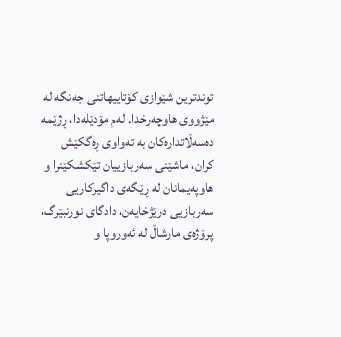توندترین شێوازی کۆتاییهاتنی جەنگە لە مێژووی هاوچەرخدا. لەم مۆدێلەدا، ڕژێمە دەسەڵاتدارەکان بە تەواوی ڕەگکێش کران، ماشێنی سەربازییان تێکشکێنرا و هاوپەیمانان لە ڕێگەی داگیرکاریی سەربازیی درێژخایەن، دادگای نورنبێرگ، پرۆژەی مارشاڵ لە ئەوروپا و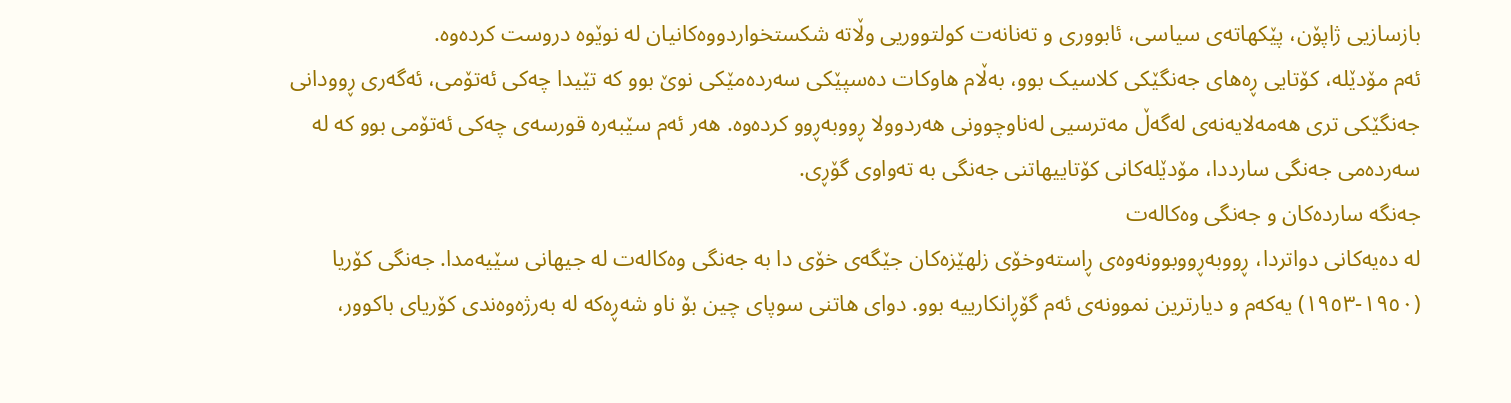بازسازیی ژاپۆن، پێکهاتەی سیاسی، ئابووری و تەنانەت کولتووریی وڵاتە شکستخواردووەکانیان لە نوێوە دروست کردەوە.
ئەم مۆدێلە، کۆتایی ڕەهای جەنگێکی کلاسیک بوو، بەڵام هاوکات دەسپێکی سەردەمێکی نوێ بوو کە تێیدا چەکی ئەتۆمی، ئەگەری ڕوودانی جەنگێکی تری هەمەلایەنەی لەگەڵ مەترسیی لەناوچوونی هەردوولا ڕووبەڕوو کردەوە. هەر ئەم سێبەرە قورسەی چەکی ئەتۆمی بوو کە لە سەردەمی جەنگی سارددا، مۆدێلەکانی کۆتاییهاتنی جەنگی بە تەواوی گۆڕی.
جەنگە ساردەکان و جەنگی وەکالەت
لە دەیەکانی دواتردا، ڕووبەڕووبوونەوەی ڕاستەوخۆی زلهێزەکان جێگەی خۆی دا بە جەنگی وەکالەت لە جیهانی سێیەمدا. جەنگی کۆریا (١٩٥٠-١٩٥٣) یەکەم و دیارترین نموونەی ئەم گۆڕانکارییە بوو. دوای هاتنی سوپای چین بۆ ناو شەڕەکە لە بەرژەوەندی کۆریای باکوور،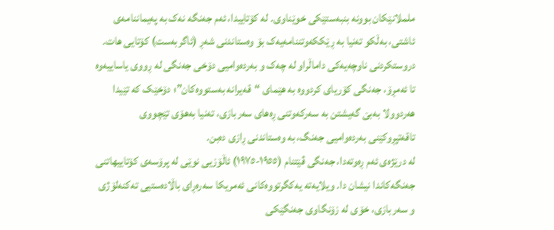ململانێکان بوونە بنبەستێکی خوێناوی. لە کۆتاییدا، ئەم جەنگە نەک بە پەیماننامەی ئاشتی، بەڵکو تەنیا بە ڕێککەوتننامەیەک بۆ وەستاندنی شەڕ (ئاگربەست) کۆتایی هات. دروستکردنی ناوچەیەکی داماڵراو لە چەک و بەردەوامیی دۆخی جەنگی لە ڕووی یاساییەوە تا ئەمڕۆ، جەنگی کۆریای کردووە بە هێمای “قەیرانە بەستووەکان”؛ دۆخێک کە تێیدا هەردوولا بەبێ گەیشتن بە سەرکەوتنی ڕەهای سەربازی، تەنیا بەهۆی تێچووی تاقەتپڕوکێنی بەردەوامیی جەنگ، بە وەستاندنی ڕازی دەبن.
لە درێژەی ئەم ڕەوتەدا، جەنگی ڤێتنام (١٩٥٥-١٩٧٥) ئاڵۆزیی نوێی لە پرۆسەی کۆتاییهاتنی جەنگەکاندا نیشان دا. ویلایەتە یەکگرتووەکانی ئەمریکا سەرەڕای باڵادەستیی تەکنەلۆژی و سەربازی، خۆی لە زۆنگاوی جەنگێکی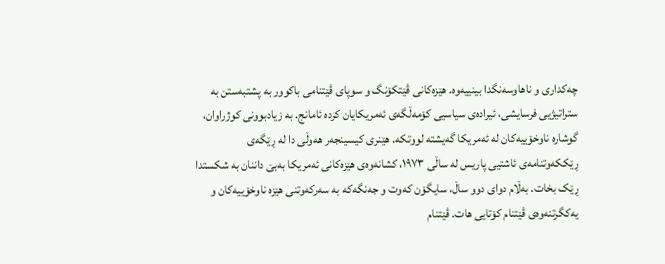چەکداری و ناهاوسەنگدا بینییەوە. هێزەکانی ڤێتکۆنگ و سوپای ڤێتنامی باکوور بە پشتبەستن بە ستراتیژیی فرسایشی، ئیرادەی سیاسیی کۆمەڵگەی ئەمریکایان کردە ئامانج. بە زیادبوونی کوژراوان، گوشارە ناوخۆییەکان لە ئەمریکا گەیشتە لووتکە. هێنری کیسینجەر هەوڵی دا لە ڕێگەی ڕێککەوتنامەی ئاشتیی پاریس لە ساڵی ١٩٧٣، کشانەوەی هێزەکانی ئەمریکا بەبێ داننان بە شکستدا ڕێک بخات. بەڵام دوای دوو ساڵ، سایگۆن کەوت و جەنگەکە بە سەرکەوتنی هێزە ناوخۆییەکان و یەکگرتنەوەی ڤێتنام کۆتایی هات. ڤێتنام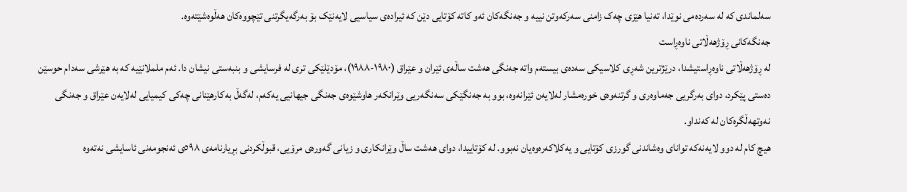سەلماندی کە لە سەردەمی نوێدا، تەنیا هێزی چەک زامنی سەرکەوتن نییە و جەنگەکان ئەو کاتە کۆتایی دێن کە ئیرادەی سیاسیی لایەنێک بۆ بەرگەیگرتنی تێچووەکان هەڵوەشێتەوە.
جەنگەکانی ڕۆژهەڵاتی ناوەڕاست
لە ڕۆژهەڵاتی ناوەڕاستیشدا، درێژترین شەڕی کلاسیکی سەدەی بیستەم واتە جەنگی هەشت ساڵەی ئێران و عێراق (١٩٨٠-١٩٨٨)، مۆدێلێکی تری لە فرسایشی و بنبەستی نیشان دا. ئەم ململانێیە کە بە هێرشی سەدام حوسێن دەستی پێکرد، دوای بەرگریی جەماوەری و گرتنەوەی خورەمشار لەلایەن ئێرانەوە، بوو بە جەنگێکی سەنگەریی وێرانکەر هاوشێوەی جەنگی جیهانیی یەکەم، لەگەڵ بەکارهێنانی چەکی کیمیایی لەلایەن عێراق و جەنگی نەوتهەڵگرەکان لە کەنداو.
هیچ کام لە دوو لایەنەکە توانای وەشاندنی گورزی کۆتایی و یەکلاکەرەوەیان نەبوو. لە کۆتاییدا، دوای هەشت ساڵ وێرانکاری و زیانی گەورەی مرۆیی، قبوڵکردنی بڕیارنامەی ٥٩٨ی ئەنجومەنی ئاسایشی نەتەوە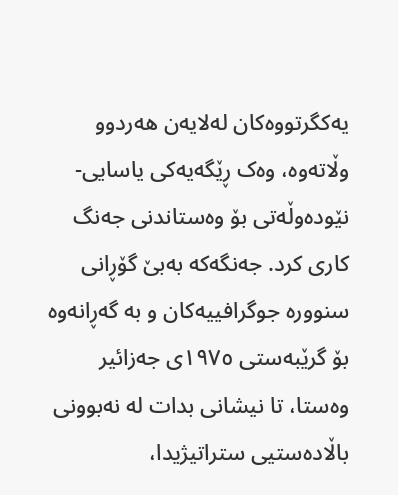یەکگرتووەکان لەلایەن هەردوو وڵاتەوە، وەک ڕێگەیەکی یاسایی-نێودەوڵەتی بۆ وەستاندنی جەنگ کاری کرد. جەنگەکە بەبێ گۆڕانی سنوورە جوگرافییەکان و بە گەڕانەوە بۆ گرێبەستی ١٩٧٥ی جەزائیر وەستا، تا نیشانی بدات لە نەبوونی باڵادەستیی ستراتیژیدا،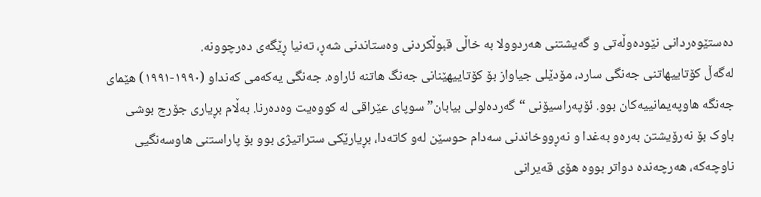دەستێوەردانی نێودەوڵەتی و گەیشتنی هەردوولا بە خاڵی قبوڵکردنی وەستاندنی شەڕ، تەنیا ڕێگەی دەرچوونە.
لەگەڵ کۆتاییهاتنی جەنگی سارد، مۆدێلی جیاواز بۆ کۆتاییهێنانی جەنگ هاتنە ئاراوە. جەنگی یەکەمی کەنداو (١٩٩٠-١٩٩١) هێمای جەنگە هاوپەیمانییەکان بوو. ئۆپەراسیۆنی “گەردەلولی بیابان” سوپای عێراقی لە کووەیت وەدەرنا. بەڵام بڕیاری جۆرج بوشی باوک بۆ نەرۆیشتن بەرەو بەغدا و نەڕووخاندنی سەدام حوسێن لەو کاتەدا، بڕیارێکی ستراتیژی بوو بۆ پاراستنی هاوسەنگیی ناوچەکە، هەرچەندە دواتر بووە هۆی قەیرانی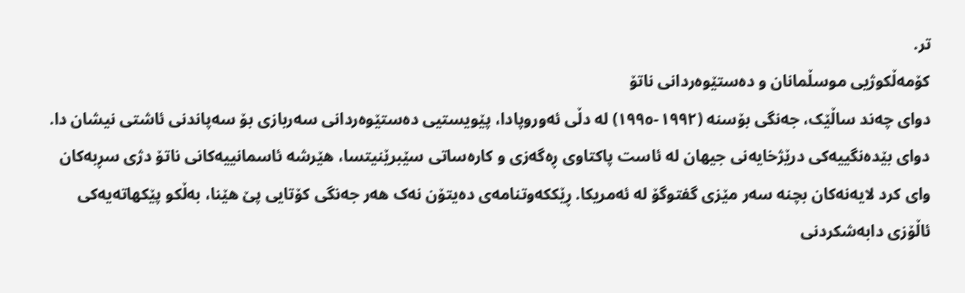تر.
کۆمەڵکوژیی موسڵمانان و دەستێوەردانی ناتۆ
دوای چەند ساڵێک، جەنگی بۆسنە (١٩٩٢-١٩٩٥) لە دڵی ئەوروپادا، پێویستیی دەستێوەردانی سەربازی بۆ سەپاندنی ئاشتی نیشان دا. دوای بێدەنگییەکی درێژخایەنی جیهان لە ئاست پاکتاوی ڕەگەزی و کارەساتی سێبرێنیتسا، هێرشە ئاسمانییەکانی ناتۆ دژی سڕبەکان وای کرد لایەنەکان بچنە سەر مێزی گفتوگۆ لە ئەمریکا. ڕێککەوتنامەی دەیتۆن نەک هەر جەنگی کۆتایی پێ هێنا، بەڵکو پێکهاتەیەکی ئاڵۆزی دابەشکردنی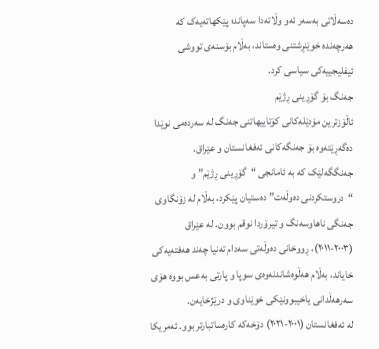دەسەڵاتی بەسەر ئەو وڵاتەدا سەپاند؛ پێکهاتەیەک کە هەرچەندە خوێنڕشتنی وەستاند، بەڵام بۆسنەی تووشی ئیفلیجییەکی سیاسی کرد.
جەنگ بۆ گۆڕینی ڕژێم
ئاڵۆزترین مۆدێلەکانی کۆتاییهاتنی جەنگ لە سەردەمی نوێدا دەگەڕێتەوە بۆ جەنگەکانی ئەفغانستان و عێراق. جەنگگەلێک کە بە ئامانجی “گۆڕینی ڕژێم” و “دروستکردنی دەوڵەت” دەستیان پێکرد، بەڵام لە زۆنگاوی جەنگی ناهاوسەنگ و تیرۆردا نوقم بوون. لە عێراق (٢٠٠٣-٢٠١١)، ڕووخانی دەوڵەتی سەدام تەنیا چەند هەفتەیەکی خایاند، بەڵام هەڵوەشاندنەوەی سوپا و پارتی بەعس بووە هۆی سەرهەڵدانی یاخیبوونێکی خوێناوی و درێژخایەن.
لە ئەفغانستان (٢٠٠١-٢٠٢١) دۆخەکە کارەساتبارتر بوو. ئەمریکا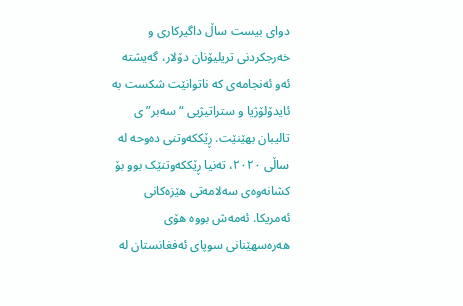دوای بیست ساڵ داگیرکاری و خەرجکردنی تریلیۆنان دۆلار، گەیشتە ئەو ئەنجامەی کە ناتوانێت شکست بە ئایدۆلۆژیا و ستراتیژیی “سەبر”ی تالیبان بهێنێت. ڕێککەوتنی دەوحە لە ساڵی ٢٠٢٠، تەنیا ڕێککەوتنێک بوو بۆ کشانەوەی سەلامەتی هێزەکانی ئەمریکا. ئەمەش بووە هۆی هەرەسهێنانی سوپای ئەفغانستان لە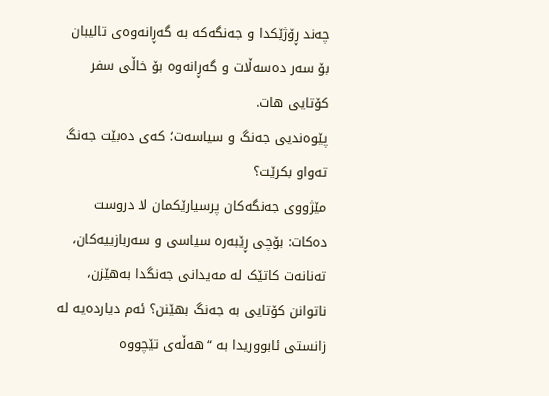چەند ڕۆژێکدا و جەنگەکە بە گەڕانەوەی تالیبان بۆ سەر دەسەڵات و گەڕانەوە بۆ خاڵی سفر کۆتایی هات.
پێوەندیی جەنگ و سیاسەت؛ کەی دەبێت جەنگ تەواو بکرێت؟
مێژووی جەنگەکان پرسیارێکمان لا دروست دەکات: بۆچی ڕێبەرە سیاسی و سەربازییەکان، تەنانەت کاتێک لە مەیدانی جەنگدا بەهێزن، ناتوانن کۆتایی بە جەنگ بهێنن؟ ئەم دیاردەیە لە زانستی ئابووریدا بە “هەڵەی تێچووە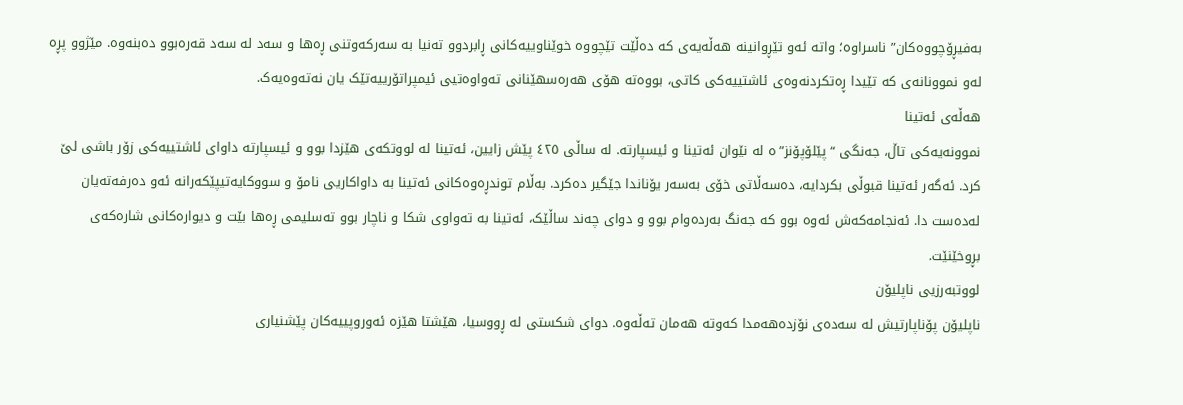بەفیڕۆچووەکان” ناسراوە؛ واتە ئەو تێڕوانینە هەڵەیەی کە دەڵێت تێچووە خوێناوییەکانی ڕابردوو تەنیا بە سەرکەوتنی ڕەها و سەد لە سەد قەرەبوو دەبنەوە. مێژوو پڕە لەو نموونانەی کە تێیدا ڕەتکردنەوەی ئاشتییەکی کاتی، بووەتە هۆی هەرەسهێنانی تەواوەتیی ئیمپراتۆرییەتێک یان نەتەوەیەک.
هەڵەی ئەتینا
نموونەیەکی تاڵ، جەنگی “پێلۆپۆنز”ە لە نێوان ئەتینا و ئیسپارتە. لە ساڵی ٤٢٥ پێش زایین، ئەتینا لە لووتکەی هێزدا بوو و ئیسپارتە داوای ئاشتییەکی زۆر باشی لێ کرد. ئەگەر ئەتینا قبوڵی بکردایە، دەسەڵاتی خۆی بەسەر یۆناندا جێگیر دەکرد. بەڵام توندڕەوەکانی ئەتینا بە داواکاریی نامۆ و سووکایەتیپێکەرانە ئەو دەرفەتەیان لەدەست دا. ئەنجامەکەش ئەوە بوو کە جەنگ بەردەوام بوو و دوای چەند ساڵێک، ئەتینا بە تەواوی شکا و ناچار بوو تەسلیمی ڕەها بێت و دیوارەکانی شارەکەی بڕوخێنێت.
لووتبەرزیی ناپلیۆن
ناپلیۆن پۆناپارتیش لە سەدەی نۆزدەهەمدا کەوتە هەمان تەڵەوە. دوای شکستی لە ڕووسیا، هێشتا هێزە ئەوروپییەکان پێشنیاری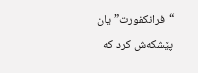“فرانکفورت”یان پێشکەش کرد کە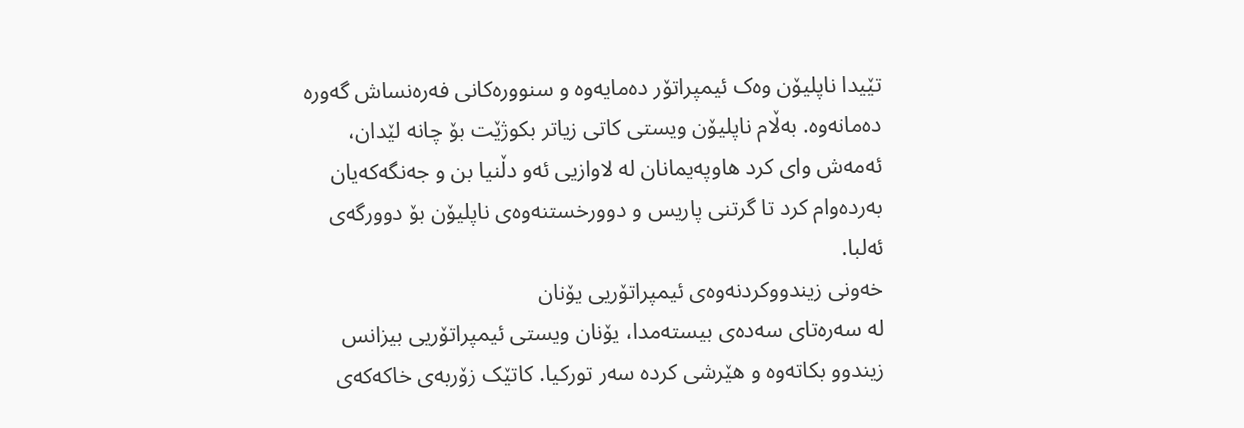تێیدا ناپلیۆن وەک ئیمپراتۆر دەمایەوە و سنوورەکانی فەرەنساش گەورە دەمانەوە. بەڵام ناپلیۆن ویستی کاتی زیاتر بکوژێت بۆ چانە لێدان، ئەمەش وای کرد هاوپەیمانان لە لاوازیی ئەو دڵنیا بن و جەنگەکەیان بەردەوام کرد تا گرتنی پاریس و دوورخستنەوەی ناپلیۆن بۆ دوورگەی ئەلبا.
خەونی زیندووکردنەوەی ئیمپراتۆریی یۆنان
لە سەرەتای سەدەی بیستەمدا، یۆنان ویستی ئیمپراتۆریی بیزانس زیندوو بکاتەوە و هێرشی کردە سەر تورکیا. کاتێک زۆربەی خاکەکەی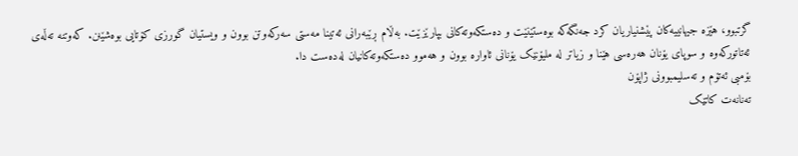گرتبوو، هێزە جیهانییەکان پێشنیاریان کرد جەنگەکە بوەستێنێت و دەستکەوتەکانی بپارێزێت. بەڵام ڕێبەرانی ئەتینا مەستی سەرکەوتن بوون و ویستیان گورزی کۆتایی بوەشێنن. کەوتنە تەڵەی ئەتاتورکەوە و سوپای یۆنان هەرەسی هێنا و زیاتر لە ملیۆنێک یۆنانی ئاوارە بوون و هەموو دەستکەوتەکانیان لەدەست دا.
بۆمبی ئەتۆم و تەسلیمبوونی ژاپۆن
تەنانەت کاتێک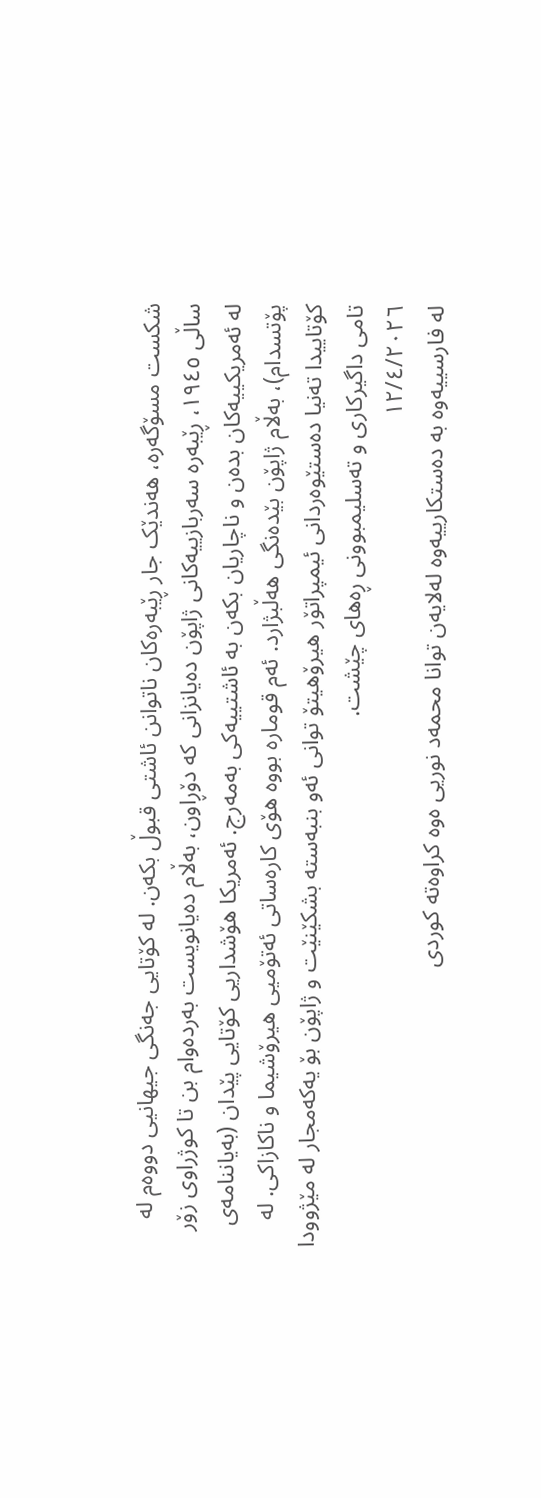شکست مسۆگەرە، هەندێک جار ڕێبەرەکان ناتوانن ئاشتی قبوڵ بکەن. لە کۆتایی جەنگی جیهانیی دووەم لە ساڵی ١٩٤٥، ڕێبەرە سەربازییەکانی ژاپۆن دەیانزانی کە دۆڕاون، بەڵام دەیانویست بەردەوام بن تا کوژراوی زۆر لە ئەمریکییەکان بدەن و ناچاریان بکەن بە ئاشتییەکی بەمەرج. ئەمریکا هۆشداریی کۆتایی پێدان (بەیاننامەی پۆتسدام)، بەڵام ژاپۆن بێدەنگی هەڵبژارد. ئەم قومارە بووە هۆی کارەساتی ئەتۆمیی هیرۆشیما و ناکازاکی. لە کۆتاییدا تەنیا دەستێوەردانی ئیمپراتۆر هیرۆهیتۆ توانی ئەو بنبەستە بشکێنێت و ژاپۆن بۆ یەکەمجار لە مێژوودا تامی داگیرکاری و تەسلیمبوونی ڕەهای چێشت.
١٢/٤/٢٠٢٦
لە فارسییەوە بە دەستکارییەوە لەلایەن توانا محمەد نوریی ەوە کراوەتە کوردی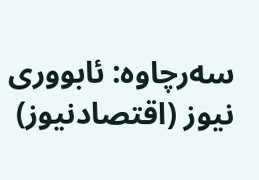سەرچاوە: ئابووری نیوز (اقتصادنیوز)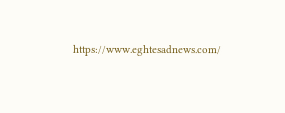https://www.eghtesadnews.com/